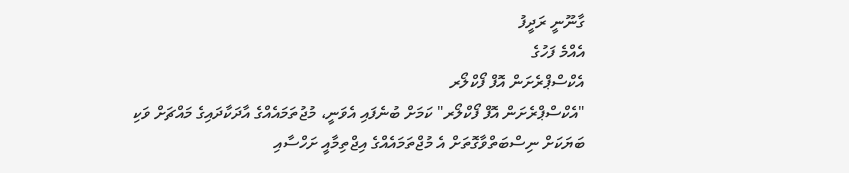ގާނޫނީ ރަދީފު
އެއްމެ ފަހުގެ
އެކްސްޕްރެށަން އޮފް ފޯކްލޯރ
"އެކްސްޕްރެށަން އޮފް ފޯކްލޯރ" ކަމަށް ބުނެފައި އެވަނީ، މުޖުތަމައެއްގެ އާދަކާދައިގެ މައްޗަށް ވަކި ބަޔަކަށް ނިސްބަތްވާގޮތަށް އެ މުޖްތަމައެއްގެ އިޖްތިމާއީ ށަހްސާއި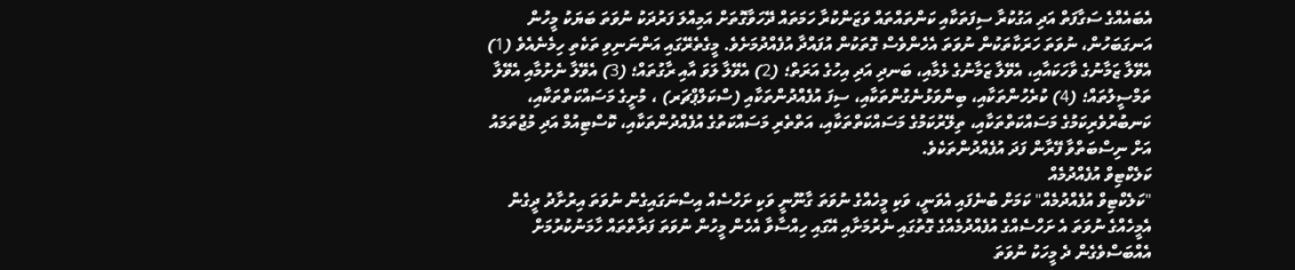އެބައެއްގެ ސަގާފަތް އަދި އަގުކުރާ ސިފަތަކާއި ކަންތައްތައް ވަޒަންކުރާ ހަމަތައް ދޭހަވާގޮތަށް އަމިއްލަ ފަރުދަކު ނުވަތަ ބަޔަކު މީހުން އަނގަބަހުން، ނުވަތަ ހަރަކާތަކުން ނުވަތަ އެހެންވެސް ގޮތަކުން އުފައްދާ އުފެއްދުމަށެވެ. މީގެތެރޭގައި އަންނަނިވި ތަކެތި ހިމެނެއެވެ (1) އެވޭލާ ޒަމާނުގެ ވާހަކައާއި، އެވޭލާ ޒަމާނުގެ ޅެމާއި، ބަނދި އަދި އިހުގެ އަރަތް؛ (2) އެވޭލާ ލަވަ އާއި ރާގުތައް؛ (3) އެވޭލާ ނެށުމާއި އެވޭލާ ތަމްސީލުތައް؛ (4) ކުރެހުންތަކާއި، ބިންވަޅުނެގުންތަކާއި، ސިފަ އުފެއްދުންތަކާއި (ސްކަލްޕްޗަރ) ، މުށީގެ މަސައްކަތްތަކާއި، ކަނބުރުވެރިކަމުގެ މަސައްކަތްތަކާއި، ތިލޭރުކަމުގެ މަސައްކަތްތަކާއި، އަތްތެރި މަސައްކަތުގެ އުފެއްދުންތަކާއި، ކޮސްޓިއުމް އަދި މުޖުތަމައު އަށް ނިސްބަތްވާ ފޭރާން ފަދަ އުފެއްދުންތަކެވެ.
ކަލެކްޓިވް އުފެއްދުމެއް
"ކަލެކްޓިވް އުފެއްދުމެއް" ކަމަށް ބުނެފައި އެވަނީ، ވަކި މީހެއްގެ ނުވަތަ ގާނޫނީ ވަކި ށަހްސެއް އިސްނަގައިގެން ނުވަތަ އިރުށާދު ދީގެން އެމީހެއްގެ ނުވަތަ އެ ށަހްސެއްގެ އުފެއްދުމެއްގެ ގޮތުގައި ނެރުމަށާއި އޭގައި ހިއްސާވާ އެހެން މީހުން ނުވަތަ ފަރާތްތައް ހާމަނުކުރުމަށް އެއްބަސްވެގެން ދެ މީހަކު ނުވަތަ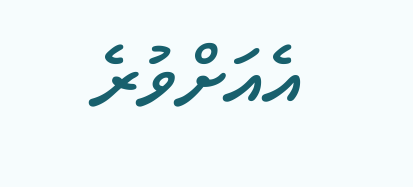އެއަށްވުރެ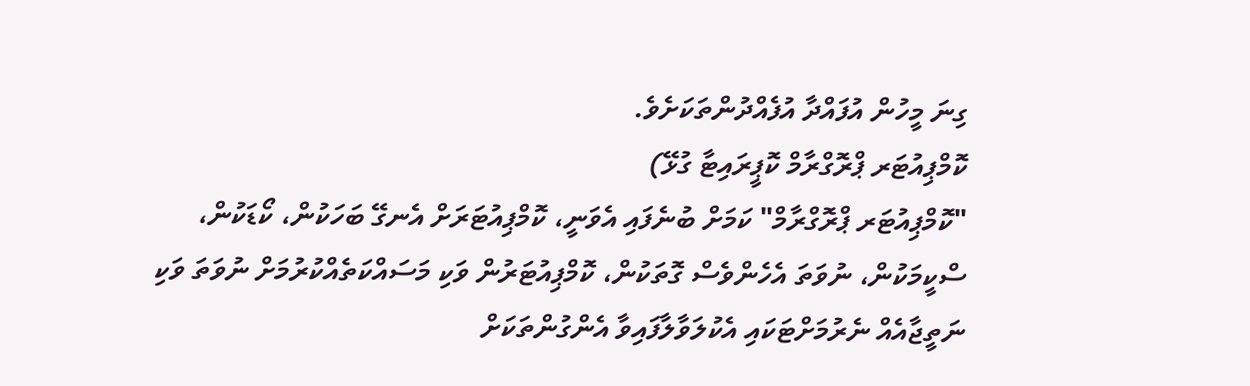ގިނަ މީހުން އުފައްދާ އުފެއްދުންތަކަށެވެ.
ކޮމްޕިއުޓަރ ޕްރޮގްރާމް ކޮޕީރައިޓާ ގުޅޭ)
"ކޮމްޕިއުޓަރ ޕްރޮގްރާމް" ކަމަށް ބުނެފައި އެވަނީ، ކޮމްޕިއުޓަރަށް އެނގޭ ބަހަކުން، ކޯޑަކުން، ސްކީމަކުން، ނުވަތަ އެހެންވެސް ގޮތަކުން، ކޮމްޕިއުޓަރުން ވަކި މަސައްކަތެއްކުރުމަށް ނުވަތަ ވަކި ނަތީޖާއެއް ނެރުމަށްޓަކައި އެކުލަވާލާފައިވާ އެންގުންތަކަށް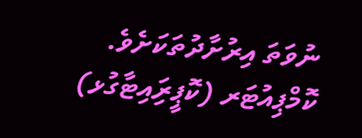ނުވަތަ އިރުށާދުތަކަށެވެ.
ކޮމްޕިއުޓަރ (ކޮޕީރިައިޓާގުޅ)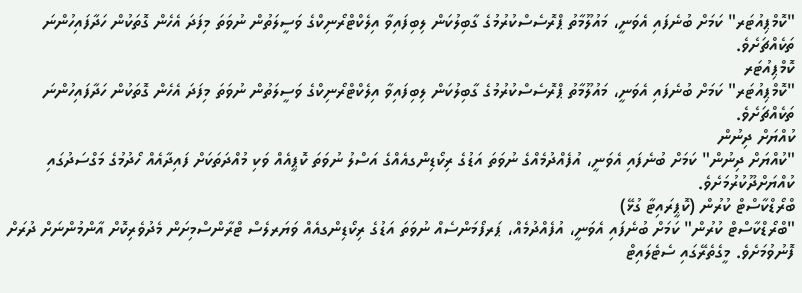"ކޮމްޕިއުޓަރ" ކަމަށް ބުނެފައި އެވަނީ، މައުލޫމާތު ޕްރޮސެސްކުރުމުގެ ގާބިލުކަން ލިބިފައިވާ އިލެކްޓްރޯނިކްގެ ވަސީލަތުން ނުވަތަ މިފަދަ އެހެން ގޮތަކުން ހަދާފައިހުންނަ ތަކެއްޗަށެވެ.
ކޮމްޕިއުޓަރ
"ކޮމްޕިއުޓަރ" ކަމަށް ބުނެފައި އެވަނީ، މައުލޫމާތު ޕްރޮސެސްކުރުމުގެ ގާބިލުކަން ލިބިފައިވާ އިލެކްޓްރޯނިކްގެ ވަސީލަތުން ނުވަތަ މިފަދަ އެހެން ގޮތަކުން ހަދާފައިހުންނަ ތަކެއްޗަށެވެ.
ކުއްޔަށް ދިނުން
"ކުއްޔަށް ދިނުން" ކަމަށް ބުނެފައި އެވަނީ، އުފެއްދުމެއްގެ ނުވަތަ އަޑުގެ ރިކޯޑިންގއެއްގެ އަސްލު ނުވަތަ ކޮޕީއެއް ވަކި މުއްދަތަކަށް ފައިދާއެއް ހޯދުމުގެ މަގްސަދުގައި ކުއްޔަށްދޫކުރުމަށެވެ.
ބްރޯޑްކާސްޓް ކުރުން (ކޮޕީރައިޓާ ގުޅޭ)
"ބްރޯޑްކާސްޓް ކުރުން" ކަމަށް ބުނެފައި އެވަނީ، އުފެއްދުމެއް، ޕަރފޯމަންސެއް ނުވަތަ އަޑުގެ ރިކޯޑިންގއެއް ވަޔަރލެސް ޓްރާންސްމިށަން މެދުވެރިކޮށް އާންމުންނަށް ދުރަށް ފޮނުވުމަށެވެ. މީގެތެރޭގައި ސެޓެލައިޓް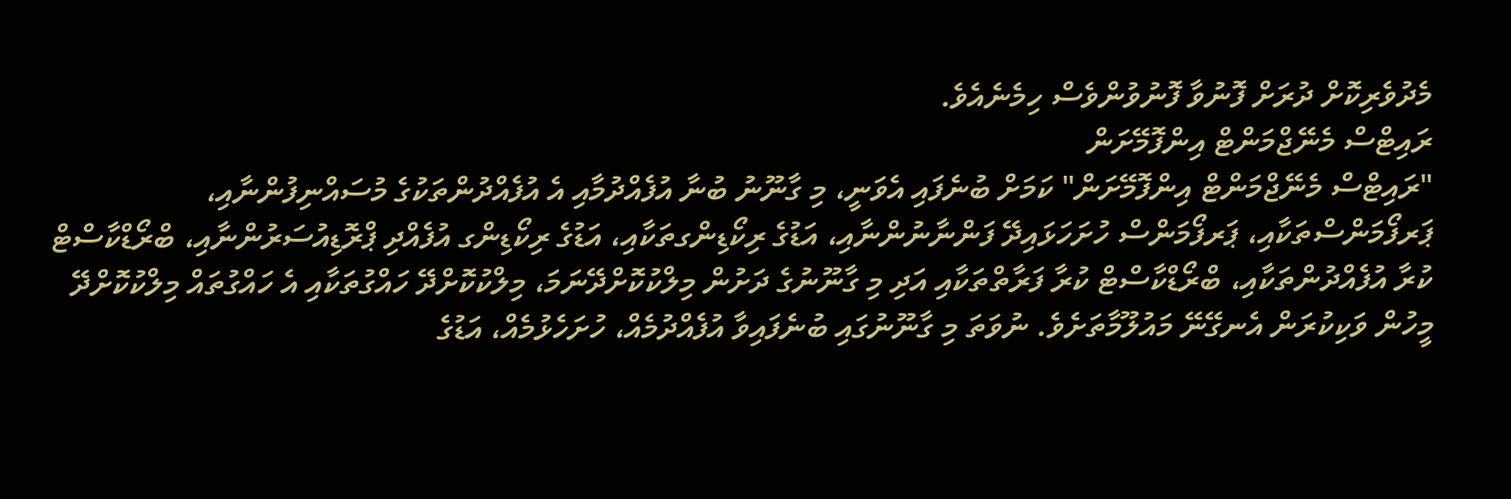މެދުވެރިކޮށް ދުރަށް ފޮނުވާ ފޮނުވުންވެސް ހިމެނެއެވެ.
ރައިޓްސް މެނޭޖްމަންޓް އިންފޮމޭށަން
"ރައިޓްސް މެނޭޖްމަންޓް އިންފޮމޭށަން" ކަމަށް ބުނެފައި އެވަނީ، މި ގާނޫނު ބުނާ އުފެއްދުމާއި އެ އުފެއްދުންތަކުގެ މުސައްނިފުންނާއި، ޕަރފޯމަންސްތަކާއި، ޕަރފޯމަންސް ހުށަހަޅައިދޭ ފަންނާނުންނާއި، އަޑުގެ ރިކޯޑިންގތަކާއި، އަޑުގެ ރިކޯޑިންގ އުފެއްދި ޕްރޮޑިއުސަރުންނާއި، ބްރޯޑްކާސްޓް ކުރާ އުފެއްދުންތަކާއި، ބްރޯޑްކާސްޓް ކުރާ ފަރާތްތަކާއި އަދި މި ގާނޫނުގެ ދަށުން މިލްކުކޮށްދޭނަމަ، މިލްކުކޮށްދޭ ހައްގުތަކާއި އެ ހައްގުތައް މިލްކުކޮށްދޭ މީހުން ވަކިކުރަން އެނގޭނޭ މައުލޫމާތަށެވެ. ނުވަތަ މި ގާނޫނުގައި ބުނެފައިވާ އުފެއްދުމެއް، ހުށަހެޅުމެއް، އަޑުގެ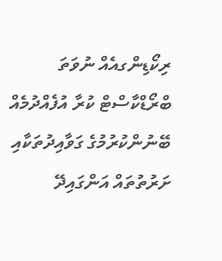ރިކޯޑިންގއެއް ނުވަތަ ބްރޯޑްކާސްޓް ކުރާ އުފެއްދުމެއް ބޭނުންކުރުމުގެ ގަވާއިދުތަކާއި ށަރުތުތައް އަންގައިދޭ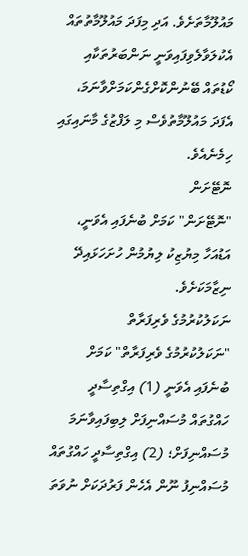މައުލޫމާތަށެވެ. އަދި މިފަދަ މައުލޫމާތުތައް އެކުލަވާލެވިފައިވަނީ ނަންބަރުތަކާއި ކޯޑުތައް ބޭނުންކޮށްގެންކަމަށްވާނަމަ، އެފަދަ މައުލޫމާތުވެސް މި ލަފްޒުގެ މާނައިގައި ހިމެނެއެވެ.
ނޮޓޭށަން
"ނޮޓޭށަން" ކަމަށް ބުނެފައި އެވަނީ، އަޑުއަހާ މިޔުޒިކު ލިޔުމުން ހުށަހަޅައިދޭ ނިޒާމަކަށެވެ.
ނަކަލުކުރުމުގެ ވެރިފަރާތް
"ނަކަލުކުރުމުގެ ވެރިފަރާތް" ކަމަށް ބުނެފައި އެވަނީ (1) އިގްތިސާދީ ހައްގުތައް މުސައްނިފަށް ލިބިފައިވާނަމަ މުސައްނިފަށް؛ (2) އިގްތިސާދީ ހައްގުތައް މުސައްނިފު ނޫން އެހެން ފަރުދަކަށް ނުވަތަ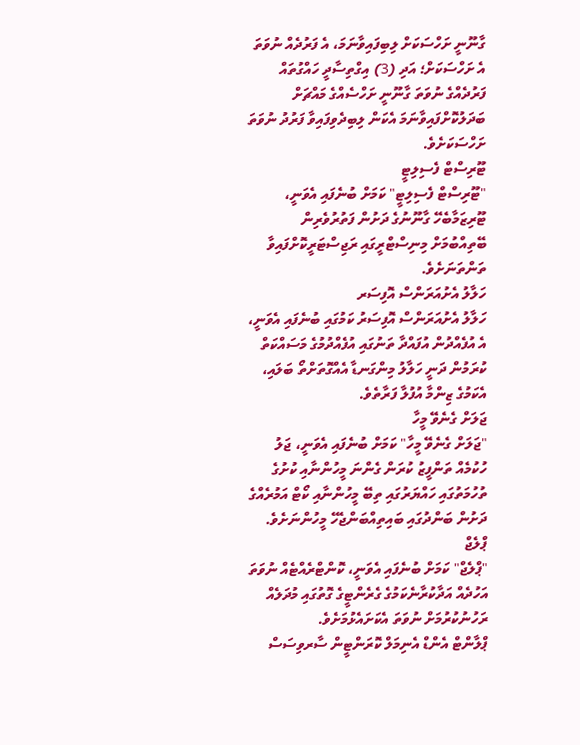ގާނޫނީ ށަހްސަކަށް ލިބިފައިވާނަމަ، އެ ފަރުދެއް ނުވަތަ އެ ށަހްސަކަށް؛ އަދި (3) އިގްތިސާދީ ހައްގުތައް ފަރުދެއްގެ ނުވަތަ ގާނޫނީ ށަހްސެއްގެ މައްޗަށް ބަދަލުކޮށްފައިވާނަމަ އެކަން ލިބިދެވިފައިވާ ފަރުދު ނުވަތަ ށަހްސަކަށެވެ.
ޓޫރިސްޓް ފެސިލިޓީ
"ޓޫރިސްޓް ފެސިލިޓީ" ކަމަށް ބުނެފައި އެވަނީ، ޓޫރިޒަމާބެހޭ ގާނޫނުގެ ދަށުން ފަތުރުވެރިން ބޭތިއްބުމަށް މިނިސްޓްރީގައި ރަޖިސްޓަރީކޮށްފައިވާ ތަންތަނަށެވެ.
ހަލާލު އެށުއަރަންސް އޮފިސަރ
ހަލާލު އެށުއަރަންސް އޮފިސަރު ކަމުގައި ބުނެފައި އެވަނީ، އެ އުފެއްދުން އުފައްދާ ތަނުގައި އުފެއްދުމުގެ މަސައްކަތް ކުރަމުން ދަނީ ހަލާލު މިންގަނޑާ އެއްގޮތަށްތޯ ބަލައި، އެކަމުގެ ޒިންމާ އުފުލާ ފަރާތެވެ.
ޖަލަށް ގެނެވޭ މީހާ
"ޖަލަށް ގެނެވޭ މީހާ" ކަމަށް ބުނެފައި އެވަނީ، ޖަލު ހުކުމެއް ތަންފީޒު ކުރަން ގެންނަ މީހުންނާއި ކުށުގެ ތުހުމަތުގައި ހައްޔަރުގައި ތިބޭ މީހުންނާއި ކޯޓް އަމުރެއްގެ ދަށުން ބަންދުގައި ބައިތިއްބަންޖެހޭ މީހުންނަށެވެ.
ޕްލެޖް
"ޕްލެޖް" ކަމަށް ބުނެފައި އެވަނީ، ކޮންޓްރެއްޓެއް ނުވަތަ އަހުދެއް އަދާކުރާނެކަމުގެ ގެރެންޓީގެ ގޮތުގައި މުދަލެއް ރަހުނުކުރުމަށް ނުވަތަ އެކަށައެޅުމަށެވެ.
ޕްލާންޓް އެންޑް އެނިމަލް ކޮރަންޓީން ސާރވިސަސް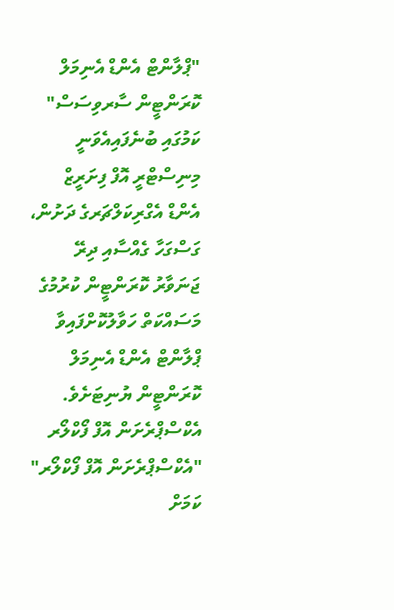"ޕްލާންޓް އެންޑް އެނިމަލް ކޮރަންޓީން ސާރވިސަސް" ކަމުގައި ބުނެފައިއެވަނީ މިނިސްޓްރީ އޮފް ފިށަރީޒް އެންޑް އެގްރިކަލްޗަރގެ ދަށުން، ގަސްގަހާ ގެއްސާއި ދިރޭ ޖަނަވާރު ކޮރަންޓީން ކުރުމުގެ މަސައްކަތް ހަވާލުކޮށްފައިވާ ޕްލާންޓް އެންޑް އެނިމަލް ކޮރަންޓީން ޔުނިޓަށެވެ.
އެކްސްޕްރެށަން އޮފް ފޯކްލޯރ
"އެކްސްޕްރެށަން އޮފް ފޯކްލޯރ" ކަމަށް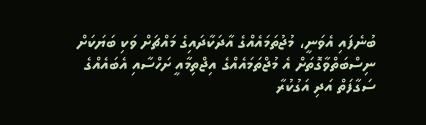ބުނެފައި އެވަނީ، މުޖުތަމައެއްގެ އާދަކާދައިގެ މައްޗަށް ވަކި ބަޔަކަށް ނިސްބަތްވާގޮތަށް އެ މުޖްތަމައެއްގެ އިޖްތިމާއީ ށަހްސާއި އެބައެއްގެ ސަގާފަތް އަދި އަގުކުރާ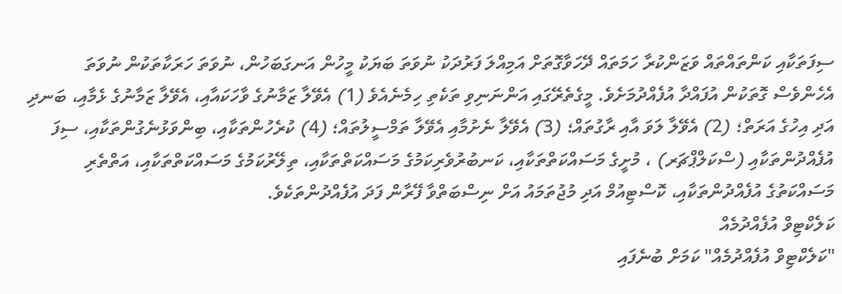ސިފަތަކާއި ކަންތައްތައް ވަޒަންކުރާ ހަމަތައް ދޭހަވާގޮތަށް އަމިއްލަ ފަރުދަކު ނުވަތަ ބަޔަކު މީހުން އަނގަބަހުން، ނުވަތަ ހަރަކާތަކުން ނުވަތަ އެހެންވެސް ގޮތަކުން އުފައްދާ އުފެއްދުމަށެވެ. މީގެތެރޭގައި އަންނަނިވި ތަކެތި ހިމެނެއެވެ (1) އެވޭލާ ޒަމާނުގެ ވާހަކައާއި، އެވޭލާ ޒަމާނުގެ ޅެމާއި، ބަނދި އަދި އިހުގެ އަރަތް؛ (2) އެވޭލާ ލަވަ އާއި ރާގުތައް؛ (3) އެވޭލާ ނެށުމާއި އެވޭލާ ތަމްސީލުތައް؛ (4) ކުރެހުންތަކާއި، ބިންވަޅުނެގުންތަކާއި، ސިފަ އުފެއްދުންތަކާއި (ސްކަލްޕްޗަރ) ، މުށީގެ މަސައްކަތްތަކާއި، ކަނބުރުވެރިކަމުގެ މަސައްކަތްތަކާއި، ތިލޭރުކަމުގެ މަސައްކަތްތަކާއި، އަތްތެރި މަސައްކަތުގެ އުފެއްދުންތަކާއި، ކޮސްޓިއުމް އަދި މުޖުތަމައު އަށް ނިސްބަތްވާ ފޭރާން ފަދަ އުފެއްދުންތަކެވެ.
ކަލެކްޓިވް އުފެއްދުމެއް
"ކަލެކްޓިވް އުފެއްދުމެއް" ކަމަށް ބުނެފައި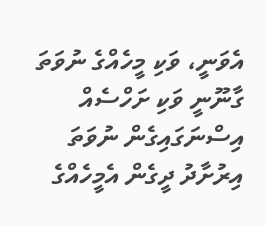އެވަނީ، ވަކި މީހެއްގެ ނުވަތަ ގާނޫނީ ވަކި ށަހްސެއް އިސްނަގައިގެން ނުވަތަ އިރުށާދު ދީގެން އެމީހެއްގެ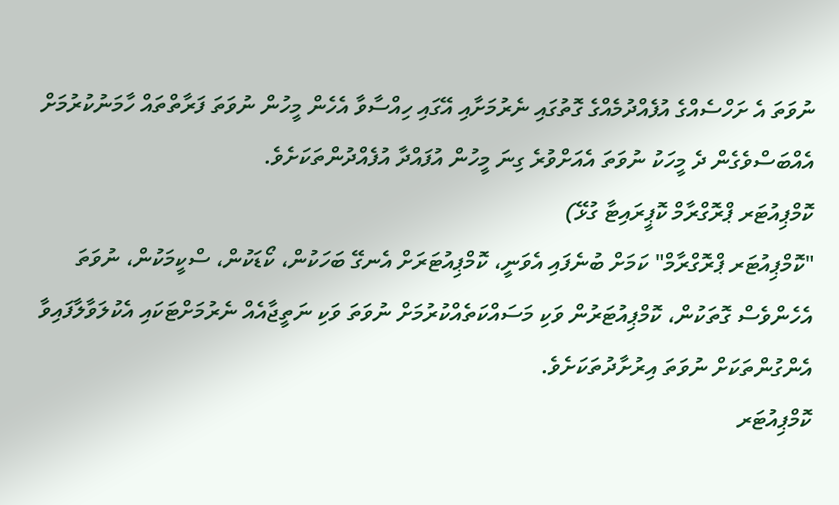ނުވަތަ އެ ށަހްސެއްގެ އުފެއްދުމެއްގެ ގޮތުގައި ނެރުމަށާއި އޭގައި ހިއްސާވާ އެހެން މީހުން ނުވަތަ ފަރާތްތައް ހާމަނުކުރުމަށް އެއްބަސްވެގެން ދެ މީހަކު ނުވަތަ އެއަށްވުރެ ގިނަ މީހުން އުފައްދާ އުފެއްދުންތަކަށެވެ.
ކޮމްޕިއުޓަރ ޕްރޮގްރާމް ކޮޕީރައިޓާ ގުޅޭ)
"ކޮމްޕިއުޓަރ ޕްރޮގްރާމް" ކަމަށް ބުނެފައި އެވަނީ، ކޮމްޕިއުޓަރަށް އެނގޭ ބަހަކުން، ކޯޑަކުން، ސްކީމަކުން، ނުވަތަ އެހެންވެސް ގޮތަކުން، ކޮމްޕިއުޓަރުން ވަކި މަސައްކަތެއްކުރުމަށް ނުވަތަ ވަކި ނަތީޖާއެއް ނެރުމަށްޓަކައި އެކުލަވާލާފައިވާ އެންގުންތަކަށް ނުވަތަ އިރުށާދުތަކަށެވެ.
ކޮމްޕިއުޓަރ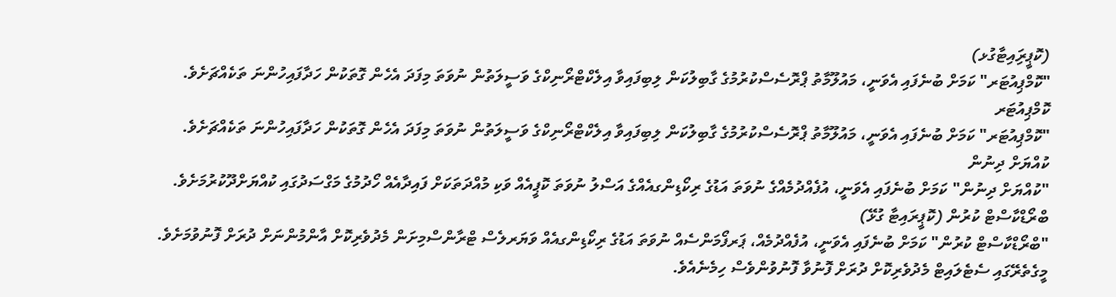(ކޮޕީރިައިޓާގުޅ)
"ކޮމްޕިއުޓަރ" ކަމަށް ބުނެފައި އެވަނީ، މައުލޫމާތު ޕްރޮސެސްކުރުމުގެ ގާބިލުކަން ލިބިފައިވާ އިލެކްޓްރޯނިކްގެ ވަސީލަތުން ނުވަތަ މިފަދަ އެހެން ގޮތަކުން ހަދާފައިހުންނަ ތަކެއްޗަށެވެ.
ކޮމްޕިއުޓަރ
"ކޮމްޕިއުޓަރ" ކަމަށް ބުނެފައި އެވަނީ، މައުލޫމާތު ޕްރޮސެސްކުރުމުގެ ގާބިލުކަން ލިބިފައިވާ އިލެކްޓްރޯނިކްގެ ވަސީލަތުން ނުވަތަ މިފަދަ އެހެން ގޮތަކުން ހަދާފައިހުންނަ ތަކެއްޗަށެވެ.
ކުއްޔަށް ދިނުން
"ކުއްޔަށް ދިނުން" ކަމަށް ބުނެފައި އެވަނީ، އުފެއްދުމެއްގެ ނުވަތަ އަޑުގެ ރިކޯޑިންގއެއްގެ އަސްލު ނުވަތަ ކޮޕީއެއް ވަކި މުއްދަތަކަށް ފައިދާއެއް ހޯދުމުގެ މަގްސަދުގައި ކުއްޔަށްދޫކުރުމަށެވެ.
ބްރޯޑްކާސްޓް ކުރުން (ކޮޕީރައިޓާ ގުޅޭ)
"ބްރޯޑްކާސްޓް ކުރުން" ކަމަށް ބުނެފައި އެވަނީ، އުފެއްދުމެއް، ޕަރފޯމަންސެއް ނުވަތަ އަޑުގެ ރިކޯޑިންގއެއް ވަޔަރލެސް ޓްރާންސްމިށަން މެދުވެރިކޮށް އާންމުންނަށް ދުރަށް ފޮނުވުމަށެވެ. މީގެތެރޭގައި ސެޓެލައިޓް މެދުވެރިކޮށް ދުރަށް ފޮނުވާ ފޮނުވުންވެސް ހިމެނެއެވެ.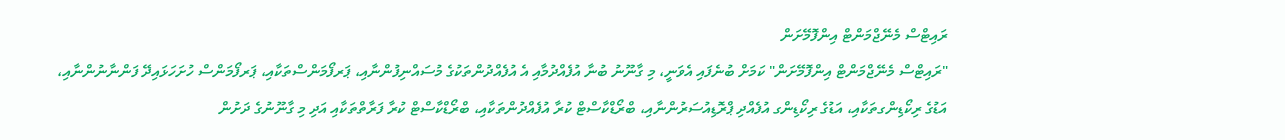ރައިޓްސް މެނޭޖްމަންޓް އިންފޮމޭށަން
"ރައިޓްސް މެނޭޖްމަންޓް އިންފޮމޭށަން" ކަމަށް ބުނެފައި އެވަނީ، މި ގާނޫނު ބުނާ އުފެއްދުމާއި އެ އުފެއްދުންތަކުގެ މުސައްނިފުންނާއި، ޕަރފޯމަންސްތަކާއި، ޕަރފޯމަންސް ހުށަހަޅައިދޭ ފަންނާނުންނާއި، އަޑުގެ ރިކޯޑިންގތަކާއި، އަޑުގެ ރިކޯޑިންގ އުފެއްދި ޕްރޮޑިއުސަރުންނާއި، ބްރޯޑްކާސްޓް ކުރާ އުފެއްދުންތަކާއި، ބްރޯޑްކާސްޓް ކުރާ ފަރާތްތަކާއި އަދި މި ގާނޫނުގެ ދަށުން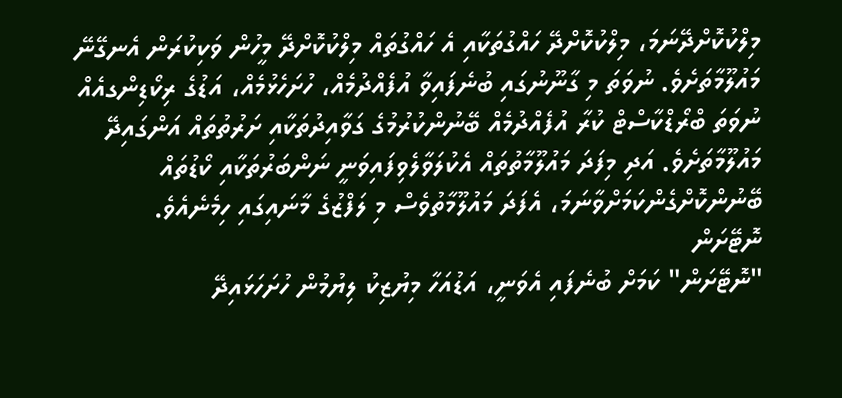މިލްކުކޮށްދޭނަމަ، މިލްކުކޮށްދޭ ހައްގުތަކާއި އެ ހައްގުތައް މިލްކުކޮށްދޭ މީހުން ވަކިކުރަން އެނގޭނޭ މައުލޫމާތަށެވެ. ނުވަތަ މި ގާނޫނުގައި ބުނެފައިވާ އުފެއްދުމެއް، ހުށަހެޅުމެއް، އަޑުގެ ރިކޯޑިންގއެއް ނުވަތަ ބްރޯޑްކާސްޓް ކުރާ އުފެއްދުމެއް ބޭނުންކުރުމުގެ ގަވާއިދުތަކާއި ށަރުތުތައް އަންގައިދޭ މައުލޫމާތަށެވެ. އަދި މިފަދަ މައުލޫމާތުތައް އެކުލަވާލެވިފައިވަނީ ނަންބަރުތަކާއި ކޯޑުތައް ބޭނުންކޮށްގެންކަމަށްވާނަމަ، އެފަދަ މައުލޫމާތުވެސް މި ލަފްޒުގެ މާނައިގައި ހިމެނެއެވެ.
ނޮޓޭށަން
"ނޮޓޭށަން" ކަމަށް ބުނެފައި އެވަނީ، އަޑުއަހާ މިޔުޒިކު ލިޔުމުން ހުށަހަޅައިދޭ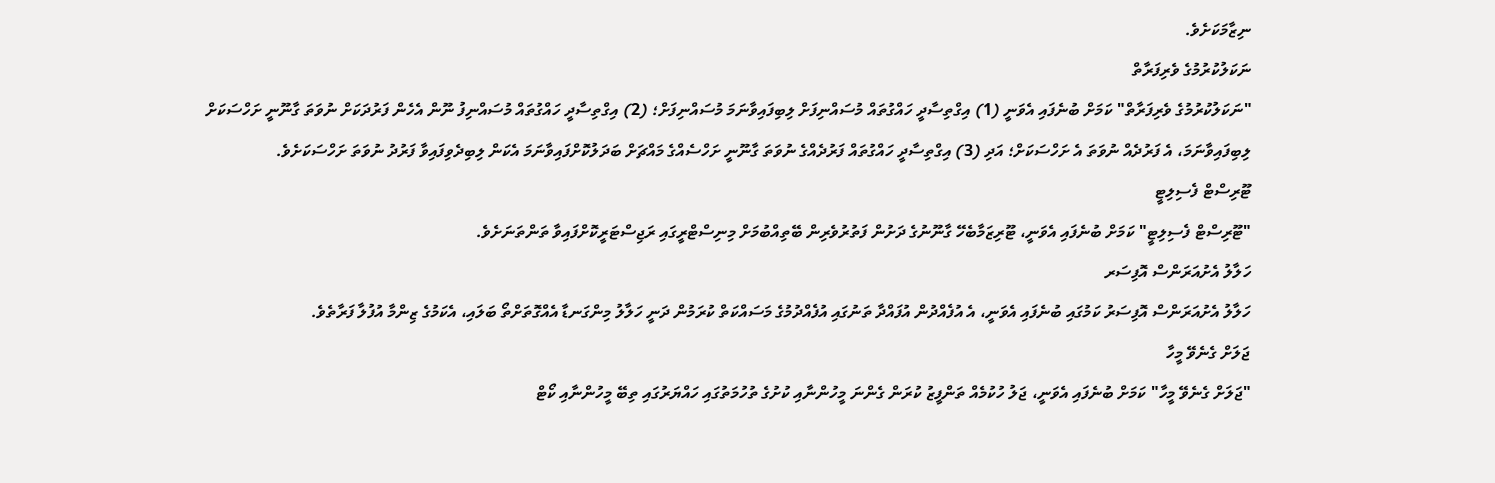ނިޒާމަކަށެވެ.
ނަކަލުކުރުމުގެ ވެރިފަރާތް
"ނަކަލުކުރުމުގެ ވެރިފަރާތް" ކަމަށް ބުނެފައި އެވަނީ (1) އިގްތިސާދީ ހައްގުތައް މުސައްނިފަށް ލިބިފައިވާނަމަ މުސައްނިފަށް؛ (2) އިގްތިސާދީ ހައްގުތައް މުސައްނިފު ނޫން އެހެން ފަރުދަކަށް ނުވަތަ ގާނޫނީ ށަހްސަކަށް ލިބިފައިވާނަމަ، އެ ފަރުދެއް ނުވަތަ އެ ށަހްސަކަށް؛ އަދި (3) އިގްތިސާދީ ހައްގުތައް ފަރުދެއްގެ ނުވަތަ ގާނޫނީ ށަހްސެއްގެ މައްޗަށް ބަދަލުކޮށްފައިވާނަމަ އެކަން ލިބިދެވިފައިވާ ފަރުދު ނުވަތަ ށަހްސަކަށެވެ.
ޓޫރިސްޓް ފެސިލިޓީ
"ޓޫރިސްޓް ފެސިލިޓީ" ކަމަށް ބުނެފައި އެވަނީ، ޓޫރިޒަމާބެހޭ ގާނޫނުގެ ދަށުން ފަތުރުވެރިން ބޭތިއްބުމަށް މިނިސްޓްރީގައި ރަޖިސްޓަރީކޮށްފައިވާ ތަންތަނަށެވެ.
ހަލާލު އެށުއަރަންސް އޮފިސަރ
ހަލާލު އެށުއަރަންސް އޮފިސަރު ކަމުގައި ބުނެފައި އެވަނީ، އެ އުފެއްދުން އުފައްދާ ތަނުގައި އުފެއްދުމުގެ މަސައްކަތް ކުރަމުން ދަނީ ހަލާލު މިންގަނޑާ އެއްގޮތަށްތޯ ބަލައި، އެކަމުގެ ޒިންމާ އުފުލާ ފަރާތެވެ.
ޖަލަށް ގެނެވޭ މީހާ
"ޖަލަށް ގެނެވޭ މީހާ" ކަމަށް ބުނެފައި އެވަނީ، ޖަލު ހުކުމެއް ތަންފީޒު ކުރަން ގެންނަ މީހުންނާއި ކުށުގެ ތުހުމަތުގައި ހައްޔަރުގައި ތިބޭ މީހުންނާއި ކޯޓް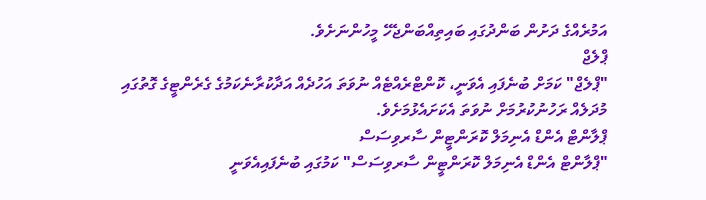އަމުރެއްގެ ދަށުން ބަންދުގައި ބައިތިއްބަންޖެހޭ މީހުންނަށެވެ.
ޕްލެޖް
"ޕްލެޖް" ކަމަށް ބުނެފައި އެވަނީ، ކޮންޓްރެއްޓެއް ނުވަތަ އަހުދެއް އަދާކުރާނެކަމުގެ ގެރެންޓީގެ ގޮތުގައި މުދަލެއް ރަހުނުކުރުމަށް ނުވަތަ އެކަށައެޅުމަށެވެ.
ޕްލާންޓް އެންޑް އެނިމަލް ކޮރަންޓީން ސާރވިސަސް
"ޕްލާންޓް އެންޑް އެނިމަލް ކޮރަންޓީން ސާރވިސަސް" ކަމުގައި ބުނެފައިއެވަނީ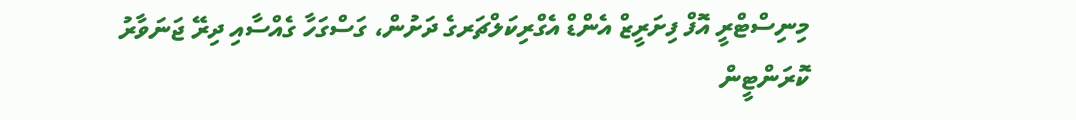މިނިސްޓްރީ އޮފް ފިށަރީޒް އެންޑް އެގްރިކަލްޗަރގެ ދަށުން، ގަސްގަހާ ގެއްސާއި ދިރޭ ޖަނަވާރު ކޮރަންޓީން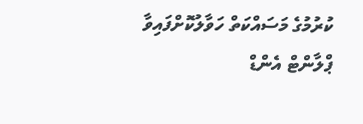ކުރުމުގެ މަސައްކަތް ހަވާލުކޮށްފައިވާ ޕްލާންޓް އެންޑް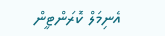އެނިމަލް ކޮރަންޓީން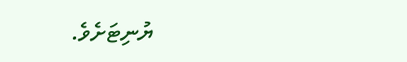ޔުނިޓަށެވެ.